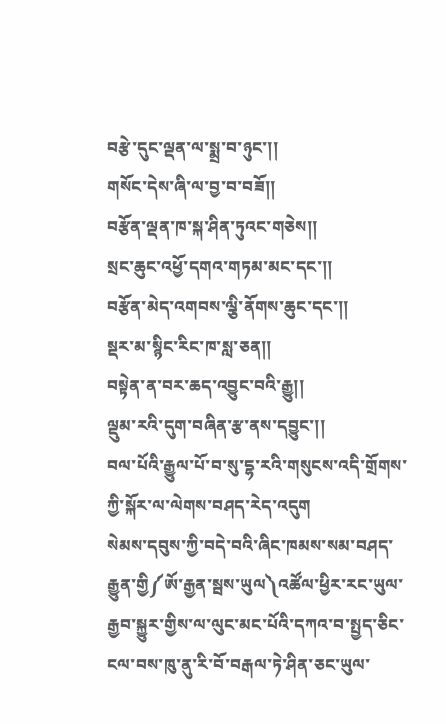བརྩེ་དུང་ལྡན་ལ་སྨྲ་བ་ཉུང་།།
གསོང་དེས་ཞི་ལ་བྱ་བ་བཟོ།།
བརྩོན་ལྡན་ཁ་སྐ་ཤིན་ཏུའང་གཅེས།།
སྲང་ཆུང་འཕྱོ་དགའ་གཏམ་མང་དང་།།
བརྩོན་མེད་འགབས་ལྕི་ནོགས་ཆུང་དང་།།
སྡར་མ་སྙིང་རིང་ཁ་སླ་ཅན།།
བསྟེན་ན་བར་ཆད་འབྱུང་བའི་རྒྱུ།།
ལྡུམ་རའི་དུག་བཞིན་རྩ་ནས་དབྱུང་།།
བལ་པོའི་རྒྱུལ་པོ་བ་སུ་དྷ་རའི་གསུངས་འདི་གྲོགས་ཀྱི་སྐོར་ལ་ལེགས་བཤད་རེད་འདུག
སེམས་དབུས་ཀྱི་བདེ་བའི་ཞིང་ཁམས་སམ་བཤད་རྒྱུན་གྱི༼ཨོ་རྒྱན་སྦས་ཡུལ༽འཚོལ་ཕྱིར་རང་ཡུལ་རྒྱབ་སྐྱུར་གྱིས་ལ་ལུང་མང་པོའི་དཀའ་བ་སྤྱད་ཅིང་ངལ་བས་ཁུ་ནུ་རི་བོ་བརྒལ་ཏེ་ཤིན་ཅང་ཡུལ་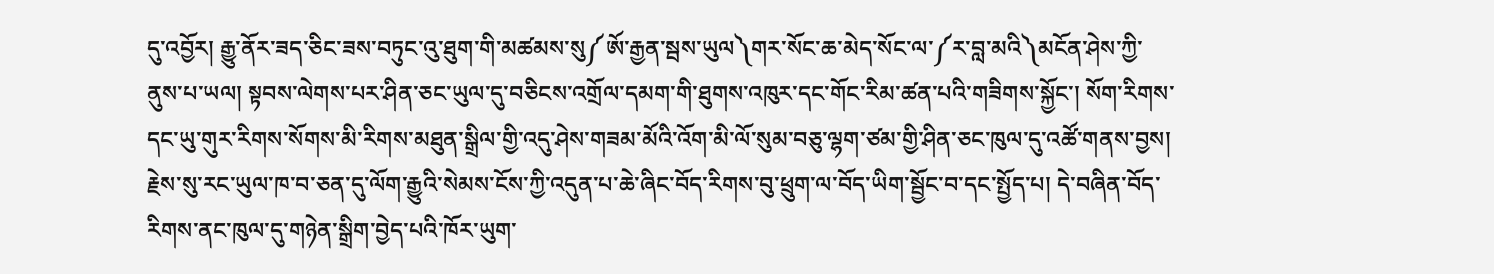དུ་འབྱོར། རྒྱུ་ནོར་ཟད་ཅིང་ཟས་བཏུང་འུ་ཐུག་གི་མཚམས་སུ༼ཨོ་རྒྱན་སྦས་ཡུལ༽གར་སོང་ཆ་མེད་སོང་ལ་༼ར་བླ་མའི༽མངོན་ཤེས་ཀྱི་ནུས་པ་ཡལ། སྟབས་ལེགས་པར་ཤིན་ཅང་ཡུལ་དུ་བཅིངས་འགྲོལ་དམག་གི་ཐུགས་འཁུར་དང་གོང་རིམ་ཚན་པའི་གཟིགས་སྐྱོང་། སོག་རིགས་དང་ཡུ་གུར་རིགས་སོགས་མི་རིགས་མཐུན་སྒྲིལ་གྱི་འདུ་ཤེས་གཟམ་མོའི་འོག་མི་ལོ་སུམ་བཅུ་ལྷག་ཙམ་གྱི་ཤིན་ཅང་ཁུལ་དུ་འཚོ་གནས་བྱས། རྗེས་སུ་རང་ཡུལ་ཁ་བ་ཅན་དུ་ལོག་རྒྱུའི་སེམས་ངོས་ཀྱི་འདུན་པ་ཆེ་ཞིང་བོད་རིགས་བུ་ཕྲུག་ལ་བོད་ཡིག་སྦྱོང་བ་དང་སྤྱོད་པ། དེ་བཞིན་བོད་རིགས་ནང་ཁུལ་དུ་གཉེན་སྒྲིག་བྱེད་པའི་ཁོར་ཡུག་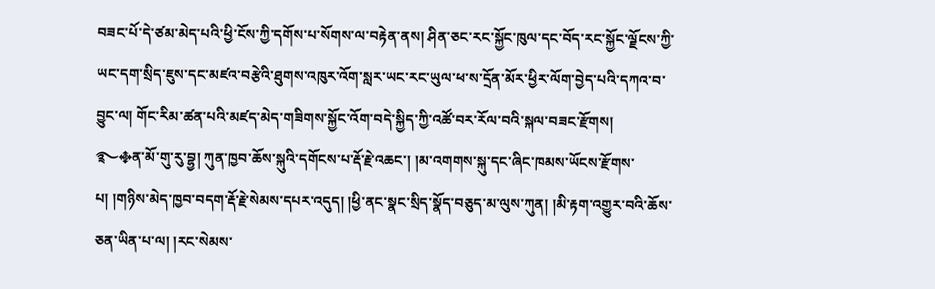བཟང་པོ་དེ་ཙམ་མེད་པའི་ཕྱི་ངོས་ཀྱི་དགོས་པ་སོགས་ལ་བརྟེན་ནས། ཤིན་ཅང་རང་སྐྱོང་ཁུལ་དང་བོད་རང་སྐྱོང་ལྗོངས་ཀྱི་ཡང་དག་སྲིད་ཇུས་དང་མཛའ་བརྩེའི་ཐུགས་འཁུར་འོག་སླར་ཡང་རང་ཡུལ་ཕ་ས་དྲོན་མོར་ཕྱིར་ལོག་བྱེད་པའི་དཀའ་བ་བྱུང་ལ། གོང་རིམ་ཚན་པའི་མཛད་མེད་གཟིགས་སྐྱོང་འོག་བདེ་སྐྱིད་ཀྱི་འཚོ་བར་རོལ་བའི་སྐལ་བཟང་རྫོགས།
࿐࿇ན་མོ་གུ་རུ་བྷྱ། ཀུན་ཁྱབ་ཆོས་སྐུའི་དགོངས་པ་རྡོ་རྗེ་འཆང་། །མ་འགགས་སྐུ་དང་ཞིང་ཁམས་ཡོངས་རྫོགས་པ། །གཉིས་མེད་ཁྱབ་བདག་རྡོ་རྗེ་སེམས་དཔར་འདུད། །ཕྱི་ནང་སྣང་སྲིད་སྣོད་བཅུད་མ་ལུས་ཀུན། །མི་རྟག་འགྱུར་བའི་ཆོས་ཅན་ཡིན་པ་ལ། །རང་སེམས་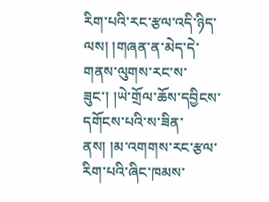རིག་པའི་རང་རྩལ་འདི་ཉིད་ལས། །གཞན་ན་མེད་དེ་གནས་ལུགས་རང་ས་ཟུང་། །ཡེ་གྲོལ་ཆོས་དབྱིངས་དགོངས་པའི་ས་ཟིན་ནས། །མ་འགགས་རང་རྩལ་རིག་པའི་ཞིང་ཁམས་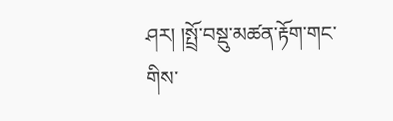ཤར། །སྤྲོ་བསྡུ་མཚན་རྟོག་གང་གིས་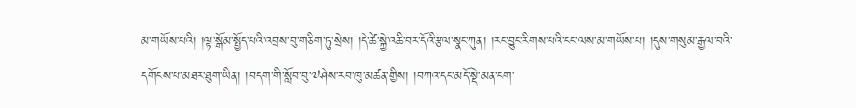མ་གཡོས་པའི། །ལྟ་སྒོམ་སྤྱོད་པའི་འབྲས་བུ་གཅིག་ཏུ་སྲེས། །དེ་ཚེ་སྐྱེ་འཆི་བར་དོའི་རྩལ་སྣང་ཀུན། །རང་བྱུང་རིགས་པའི་ངང་ལས་མ་གཡོས་པ། །དུས་གསུམ་རྒྱལ་བའི་དགོངས་པ་མཐར་ཐུག་ཡིན། །བདག་གི་སློབ་བུ་༧ཤེས་རབ་ཁུ་མཚན་གྱིས། །བཀའ་དང་མདོ་སྡེ་མན་ངག་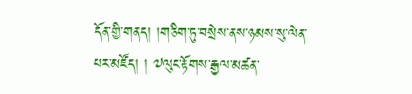དོན་གྱི་གནད། །གཅིག་ཏུ་བསྲེས་ནས་ཉམས་སུ་ལེན་པར་མཛོད། ། ༧ལུང་རྟོགས་རྒྱལ་མཚན་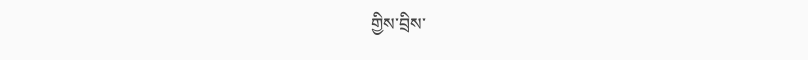གྱིས་བྲིས་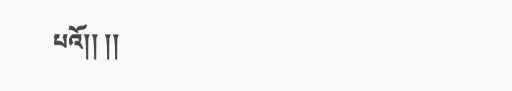པའོ།། །།